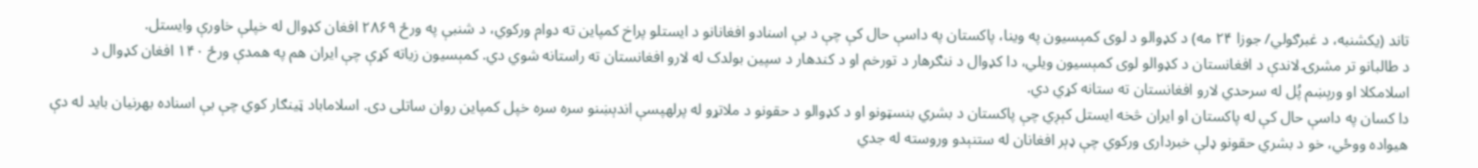تاند (یکشنبه، د غبرګولي/ جوزا ۲۴ مه) د کډوالو د لوی کمېسیون په وینا، پاکستان په داسې حال کې چې د بې اسنادو افغانانو د ایستلو پراخ کمپاین ته دوام ورکوي، د شنبې په ورځ ۲۸۶۹ افغان کډوال له خپلې خاورې وایستل.
د طالبانو تر مشرۍ لاندې د افغانستان د کډوالو لوی کمېسیون ویلي، دا کډوال د ننګرهار د تورخم او د کندهار د سپین بولدک له لارو افغانستان ته راستانه شوي دي. کمېسیون زیاته کړې چې ایران هم په همدې ورځ ۱۴۰ افغان کډوال د اسلامکلا او ورېښم پُل له سرحدي لارو افغانستان ته ستانه کړي دي.
دا کسان په داسې حال کې له پاکستان او ایران څخه ایستل کېږي چې پاکستان د بشري بنسټونو او د کډوالو د حقونو د ملاتړو له پرلهپسې اندېښنو سره سره خپل کمپاین روان ساتلی دی. اسلاماباد ټینګار کوي چې بې اسناده بهرنیان باید له دې هیواده ووځي، خو د بشري حقونو ډلې خبرداری ورکوي چې ډېر افغانان له ستنېدو وروسته له جدي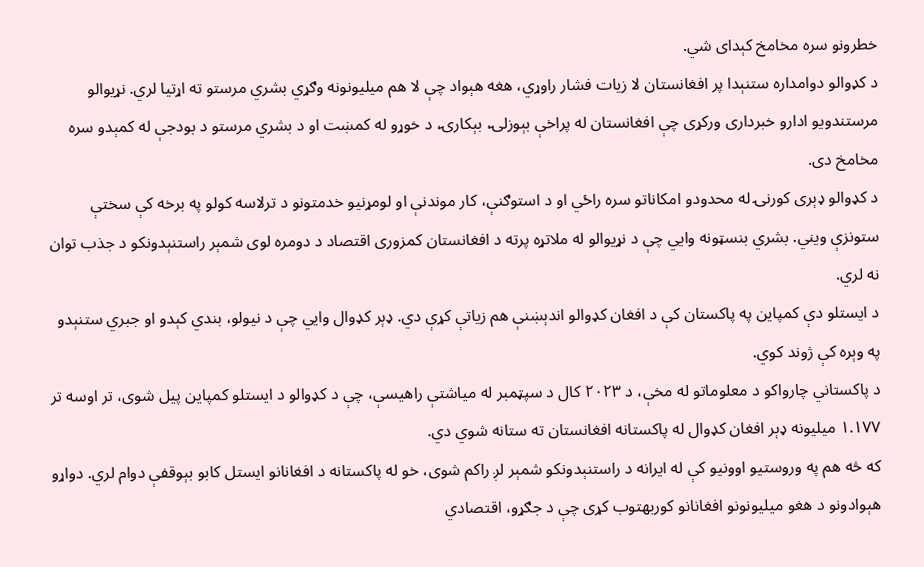خطرونو سره مخامخ کېدای شي.
د کډوالو دوامداره ستنېدا پر افغانستان لا زیات فشار راوړي، هغه هېواد چې لا هم میلیونونه وګړي بشري مرستو ته اړتیا لري. نړیوالو مرستندویو ادارو خبرداری ورکړی چې افغانستان له پراخې بېوزلۍ، بېکارۍ، د خوړو له کمښت او د بشري مرستو د بودجې له کمېدو سره مخامخ دی.
د کډوالو ډېری کورنۍ له محدودو امکاناتو سره راځي او د استوګنې، کار موندنې او لومړنیو خدمتونو د ترلاسه کولو په برخه کې سختې ستونزې ویني. بشري بنسټونه وایي چې د نړیوالو له ملاتړه پرته د افغانستان کمزوری اقتصاد د دومره لوی شمېر راستنېدونکو د جذب توان نه لري.
د ایستلو دې کمپاین په پاکستان کې د افغان کډوالو اندېښنې هم زیاتې کړې دي. ډېر کډوال وایي چې د نیولو، بندي کېدو او جبري ستنېدو په وېره کې ژوند کوي.
د پاکستاني چارواکو د معلوماتو له مخې، د ۲۰۲۳ کال د سپټمبر له میاشتې راهیسې، چې د کډوالو د ایستلو کمپاین پیل شوی، تر اوسه تر ۱.۱۷۷ میلیونه ډېر افغان کډوال له پاکستانه افغانستان ته ستانه شوي دي.
که څه هم په وروستیو اوونیو کې له ایرانه د راستنېدونکو شمېر لږ راکم شوی، خو له پاکستانه د افغانانو ایستل کابو بېوقفې دوام لري. دواړو هېوادونو د هغو میلیونونو افغانانو کوربهتوب کړی چې د جګړو، اقتصادي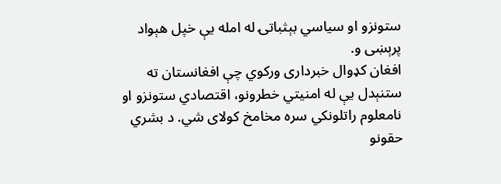ستونزو او سیاسي بېثباتۍ له امله یې خپل هېواد پرېښی و.
افغان کډوال خبرداری ورکوي چې افغانستان ته ستنېدل یې له امنیتي خطرونو، اقتصادي ستونزو او نامعلوم راتلونکي سره مخامخ کولای شي. د بشري حقونو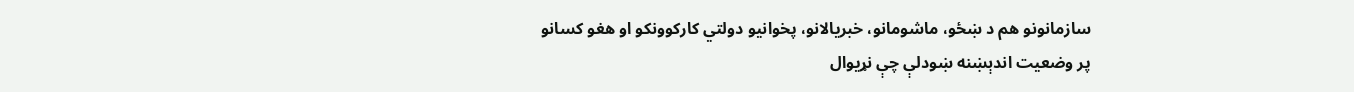سازمانونو هم د ښځو، ماشومانو، خبریالانو، پخوانیو دولتي کارکوونکو او هغو کسانو پر وضعیت اندېښنه ښودلې چې نړیوال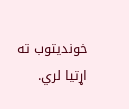خوندیتوب ته اړتیا لري.